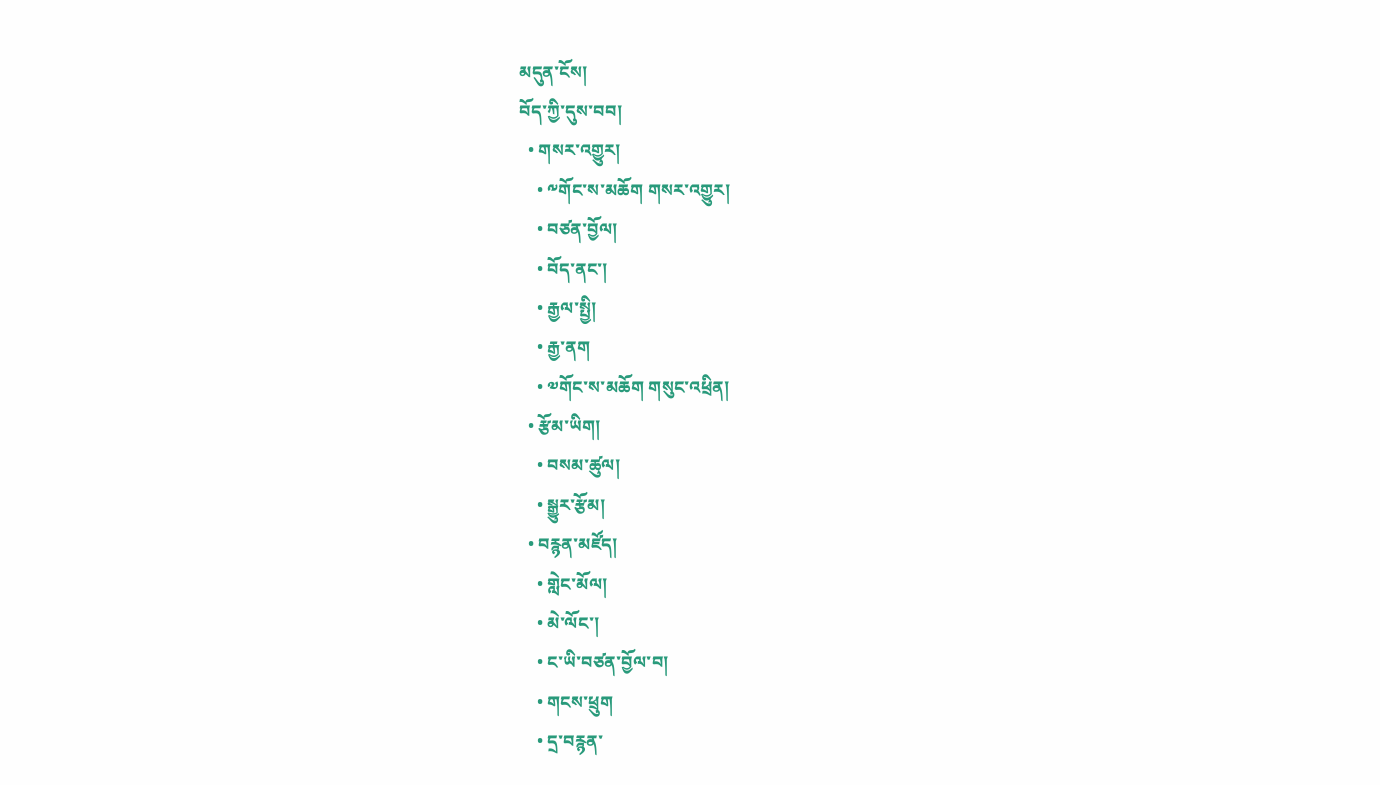མདུན་ངོས།
བོད་ཀྱི་དུས་བབ།
  • གསར་འགྱུར།
    • ༸གོང་ས་མཆོག གསར་འགྱུར།
    • བཙན་བྱོལ།
    • བོད་ནང་།
    • རྒྱལ་སྤྱི།
    • རྒྱ་ནག
    • ༧གོང་ས་མཆོག གསུང་འཕྲིན།
  • རྩོམ་ཡིག།
    • བསམ་ཚུལ།
    • སྒྱུར་རྩོམ།
  • བརྙན་མཛོད།
    • གླེང་མོལ།
    • མེ་ལོང་།
    • ང་ཡི་བཙན་བྱོལ་བ།
    • གངས་ཕྲུག
    • དྲ་བརྙན་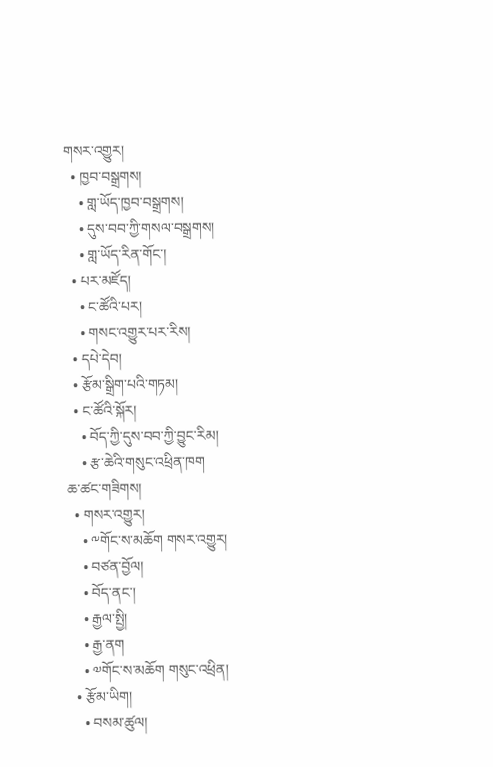གསར་འགྱུར།
  • ཁྱབ་བསྒྲགས།
    • གླ་ཡོད་ཁྱབ་བསྒྲགས།
    • དུས་བབ་ཀྱི་གསལ་བསྒྲགས།
    • གླ་ཡོད་རིན་གོང་།
  • པར་མཛོད།
    • ང་ཚོའི་པར།
    • གསང་འགྱུར་པར་རིས།
  • དཔེ་དེབ།
  • རྩོམ་སྒྲིག་པའི་གཏམ།
  • ང་ཚོའི་སྐོར།
    • བོད་ཀྱི་དུས་བབ་ཀྱི་བྱུང་རིམ།
    • རྩ་ཆེའི་གསུང་འཕྲིན་ཁག
ཆ་ཚང་གཟིགས།
  • གསར་འགྱུར།
    • ༸གོང་ས་མཆོག གསར་འགྱུར།
    • བཙན་བྱོལ།
    • བོད་ནང་།
    • རྒྱལ་སྤྱི།
    • རྒྱ་ནག
    • ༧གོང་ས་མཆོག གསུང་འཕྲིན།
  • རྩོམ་ཡིག།
    • བསམ་ཚུལ།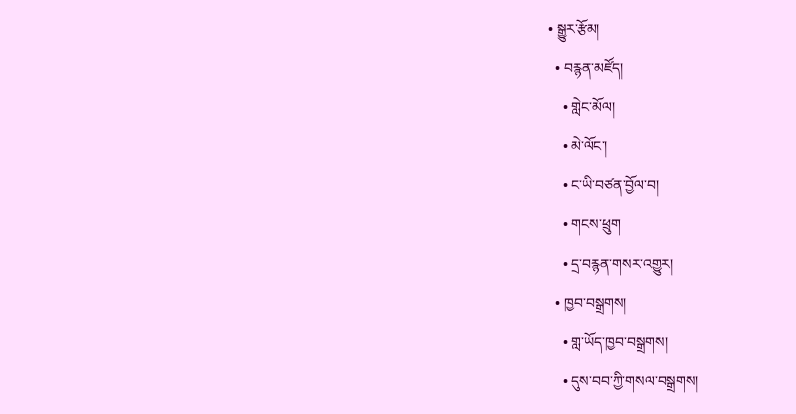• སྒྱུར་རྩོམ།
  • བརྙན་མཛོད།
    • གླེང་མོལ།
    • མེ་ལོང་།
    • ང་ཡི་བཙན་བྱོལ་བ།
    • གངས་ཕྲུག
    • དྲ་བརྙན་གསར་འགྱུར།
  • ཁྱབ་བསྒྲགས།
    • གླ་ཡོད་ཁྱབ་བསྒྲགས།
    • དུས་བབ་ཀྱི་གསལ་བསྒྲགས།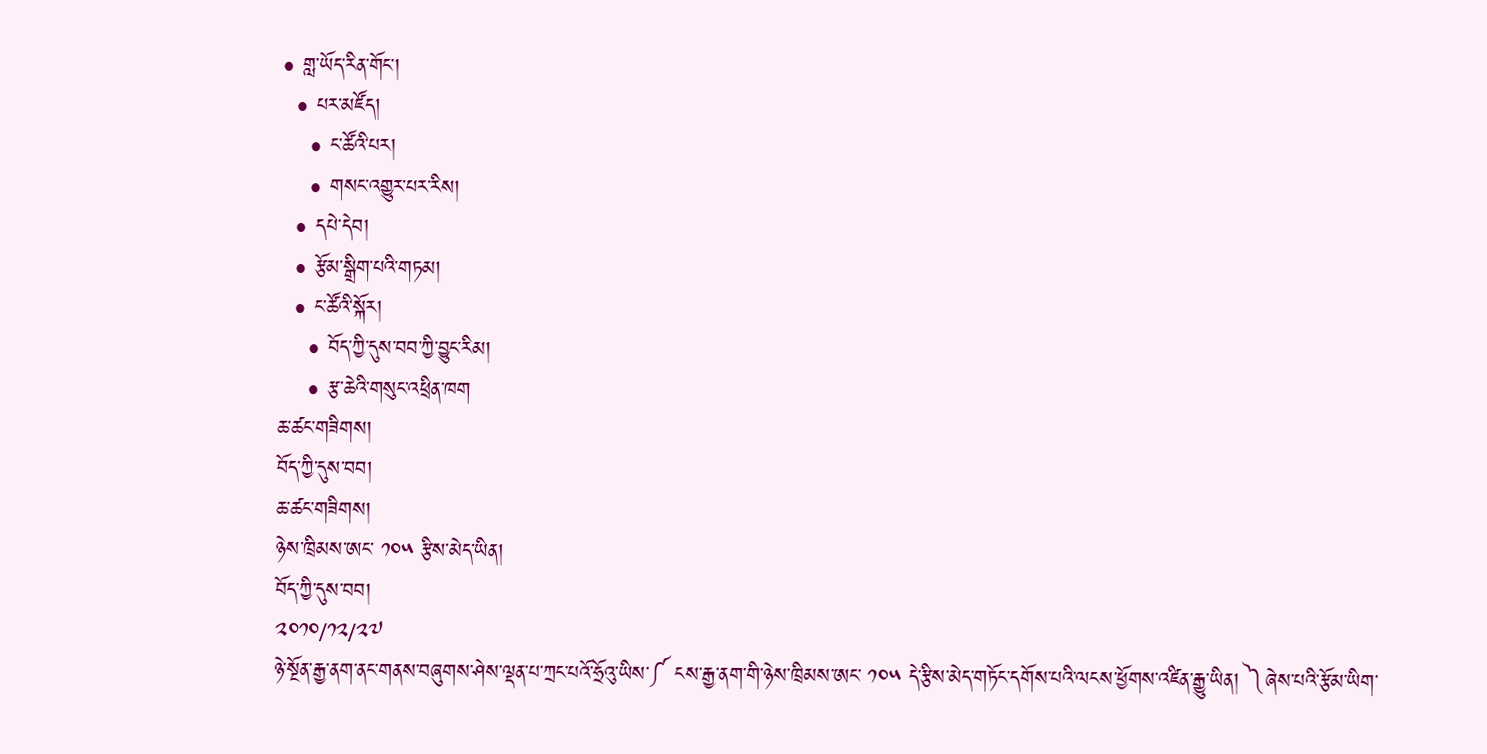• གླ་ཡོད་རིན་གོང་།
  • པར་མཛོད།
    • ང་ཚོའི་པར།
    • གསང་འགྱུར་པར་རིས།
  • དཔེ་དེབ།
  • རྩོམ་སྒྲིག་པའི་གཏམ།
  • ང་ཚོའི་སྐོར།
    • བོད་ཀྱི་དུས་བབ་ཀྱི་བྱུང་རིམ།
    • རྩ་ཆེའི་གསུང་འཕྲིན་ཁག
ཆ་ཚང་གཟིགས།
བོད་ཀྱི་དུས་བབ།
ཆ་ཚང་གཟིགས།
ཉེས་ཁྲིམས་ཨང་ ༡༠༥ རྩིས་མེད་ཡིན།
བོད་ཀྱི་དུས་བབ།
༢༠༡༠/༡༢/༢༧
ཉེ་སྔོན་རྒྱ་ནག་ནང་གནས་བཞུགས་ཤེས་ལྡན་པ་ཀྲང་པའོ་ཧྲོའུ་ཡིས་༼ ངས་རྒྱ་ནག་གི་ཉེས་ཁྲིམས་ཨང་ ༡༠༥ དེ་རྩིས་མེད་གཏོང་དགོས་པའི་ལངས་ཕྱོགས་འཛིན་རྒྱུ་ཡིན། ༽ཞེས་པའི་རྩོམ་ཡིག་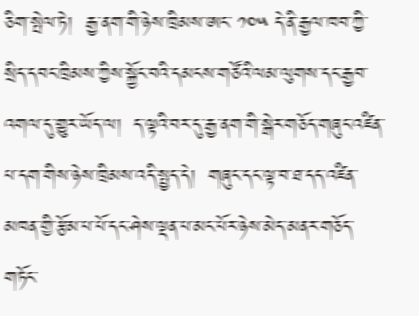ཅིག་སྤེལ་ཏེ།  རྒྱ་ནག་གི་ཉེས་ཁྲིམས་ཨང་ ༡༠༥ དེ་ནི་རྒྱལ་ཁབ་ཀྱི་སྲིད་དབང་ཁྲིམས་ཀྱིས་སྐྱོང་བའི་དམངས་གཙོའི་ལམ་ལུགས་དང་རྒྱབ་འགལ་དུ་གྱུར་ཡོད་ལ།  ད་ལྟའི་བར་དུ་རྒྱ་ནག་གི་སྒེར་གཅོད་གཞུང་འཛིན་པ་དག་གིས་ཉེས་ཁྲིམས་འདི་སྤྱད་དེ།  གཞུང་དང་ལྟ་བ་ཐ་དད་འཛིན་མཁན་གྱི་རྩོམ་པ་པོ་དང་ཤེས་ལྡན་པ་མང་པོར་ཉེས་མེད་མནར་གཅོད་གཏོང་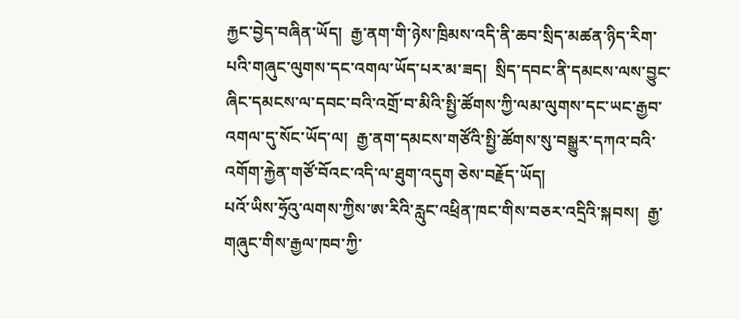རྐྱང་བྱེད་བཞིན་ཡོད།  རྒྱ་ནག་གི་ཉེས་ཁྲིམས་འདི་ནི་ཆབ་སྲིད་མཚན་ཉིད་རིག་པའི་གཞུང་ལུགས་དང་འགལ་ཡོད་པར་མ་ཟད།  སྲིད་དབང་ནི་དམངས་ལས་བྱུང་ཞིང་དམངས་ལ་དབང་བའི་འགྲོ་བ་མིའི་སྤྱི་ཚོགས་ཀྱི་ལམ་ལུགས་དང་ཡང་རྒྱབ་འགལ་དུ་སོང་ཡོད་ལ།  རྒྱ་ནག་དམངས་གཙོའི་སྤྱི་ཚོགས་སུ་བསྒྱུར་དཀའ་བའི་འགོག་རྐྱེན་གཙོ་བོའང་འདི་ལ་ཐུག་འདུག ཅེས་བརྗོད་ཡོད།
པའོ་ཡིས་ཧྲོའུ་ལགས་ཀྱིས་ཨ་རིའི་རླུང་འཕྲིན་ཁང་གིས་བཅར་འདྲིའི་སྐབས།  རྒྱ་གཞུང་གིས་རྒྱལ་ཁབ་ཀྱི་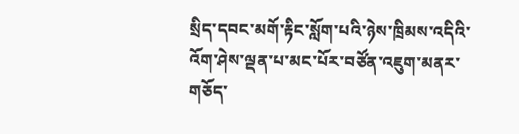སྲིད་དབང་མགོ་རྟིང་སློག་པའི་ཉེས་ཁྲིམས་འདིའི་འོག་ཤེས་ལྡན་པ་མང་པོར་བཙོན་འཇུག་མནར་གཅོད་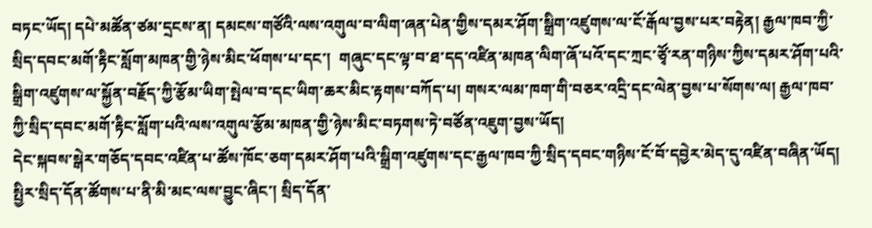བཏང་ཡོད། དཔེ་མཚོན་ཙམ་དྲངས་ན། དམངས་གཙོའི་ལས་འགུལ་བ་ལིག་ཞན་པེན་གྱིས་དམར་ཤོག་སྒྲིག་འཛུགས་ལ་ངོ་རྒོལ་བྱས་པར་བརྟེན། རྒྱལ་ཁབ་ཀྱི་སྲིད་དབང་མགོ་རྟིང་སློག་མཁན་གྱི་ཉེས་མིང་ཕོགས་པ་དང་།  གཞུང་དང་ལྟ་བ་ཐ་དད་འཛིན་མཁན་ལིག་ཞོ་པའོ་དང་ཀྲང་ཙྭོ་རན་གཉིས་ཀྱིས་དམར་ཤོག་པའི་སྒྲིག་འཛུགས་ལ་སྐྱོན་བརྗོད་ཀྱི་རྩོམ་ཡིག་སྤེལ་བ་དང་ཡིག་ཆར་མིང་རྟགས་བཀོད་པ། གསར་ལམ་ཁག་གི་བཅར་འདྲི་དང་ལེན་བྱས་པ་སོགས་ལ། རྒྱལ་ཁབ་ཀྱི་སྲིད་དབང་མགོ་རྟིང་སློག་པའི་ལས་འགུལ་རྩོམ་མཁན་གྱི་ཉེས་མིང་བཏགས་ཏེ་བཙོན་འཇུག་བྱས་ཡོད།
དེང་སྐབས་སྒེར་གཅོད་དབང་འཛིན་པ་ཚོས་ཁོང་ཅག་དམར་ཤོག་པའི་སྒྲིག་འཛུགས་དང་རྒྱལ་ཁབ་ཀྱི་སྲིད་དབང་གཉིས་ངོ་བོ་དབྱེར་མེད་དུ་འཛིན་བཞིན་ཡོད། སྤྱིར་སྲིད་དོན་ཚོགས་པ་ནི་མི་མང་ལས་བྱུང་ཞིང་། སྲིད་དོན་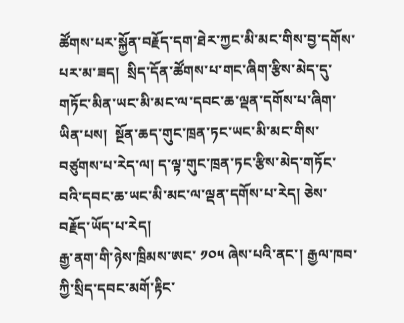ཚོགས་པར་སྐྱོན་བརྗོད་དག་ཐེར་ཀྱང་མི་མང་གིས་བྱ་དགོས་པར་མ་ཟད།  སྲིད་དོན་ཚོགས་པ་གང་ཞིག་རྩིས་མེད་དུ་གཏོང་མིན་ཡང་མི་མང་ལ་དབང་ཆ་ལྡན་དགོས་པ་ཞིག་ཡིན་པས།  སྔོན་ཆད་གུང་ཁྲན་ཏང་ཡང་མི་མང་གིས་བཙུགས་པ་རེད་ལ། ད་ལྟ་གུང་ཁྲན་ཏང་རྩིས་མེད་གཏོང་བའི་དབང་ཆ་ཡང་མི་མང་ལ་ལྡན་དགོས་པ་རེད། ཅེས་བརྗོད་ཡོད་པ་རེད།
རྒྱ་ནག་གི་ཉེས་ཁྲིམས་ཨང་ ༡༠༥ ཞེས་པའི་ནང་། རྒྱལ་ཁབ་ཀྱི་སྲིད་དབང་མགོ་རྟིང་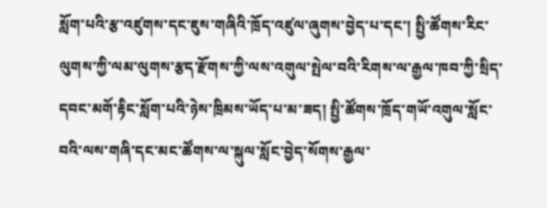སློག་པའི་རྩ་འཛུགས་དང་ཇུས་གཞིའི་ཁྲོད་འཛུལ་ཞུགས་བྱེད་པ་དང་། སྤྱི་ཚོགས་རིང་ལུགས་ཀྱི་ལམ་ལུགས་རྩད་རྫོགས་ཀྱི་ལས་འགུལ་སྤེལ་བའི་རིགས་ལ་རྒྱལ་ཁབ་ཀྱི་སྲིད་དབང་མགོ་རྟིང་སློག་པའི་ཉེས་ཁྲིམས་ཡོད་པ་མ་ཟད། སྤྱི་ཚོགས་ཁྲོད་གཡོ་འགུལ་སློང་བའི་ལས་གཞི་དང་མང་ཚོགས་ལ་སྐུལ་སློང་བྱེད་སོགས་རྒྱལ་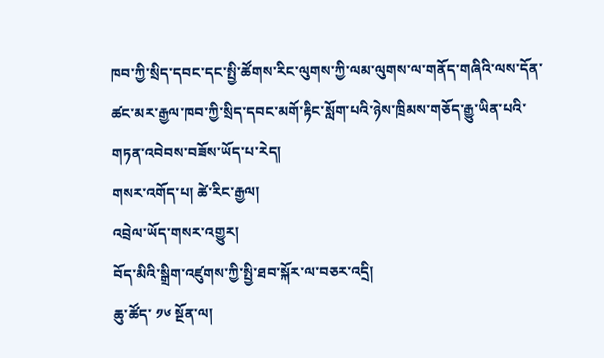ཁབ་ཀྱི་སྲིད་དབང་དང་སྤྱི་ཚོགས་རིང་ལུགས་ཀྱི་ལམ་ལུགས་ལ་གནོད་གཞིའི་ལས་དོན་ཚང་མར་རྒྱལ་ཁབ་ཀྱི་སྲིད་དབང་མགོ་རྟིང་སློག་པའི་ཉེས་ཁྲིམས་གཅོད་རྒྱུ་ཡིན་པའི་གཏན་འབེབས་བཟོས་ཡོད་པ་རེད།
གསར་འགོད་པ། ཚེ་རིང་རྒྱལ།
འབྲེལ་ཡོད་གསར་འགྱུར།
བོད་མིའི་སྒྲིག་འཛུགས་ཀྱི་སྤྱི་ཐབ་སྐོར་ལ་བཅར་འདྲི།
ཆུ་ཚོད་ ༡༦ སྔོན་ལ།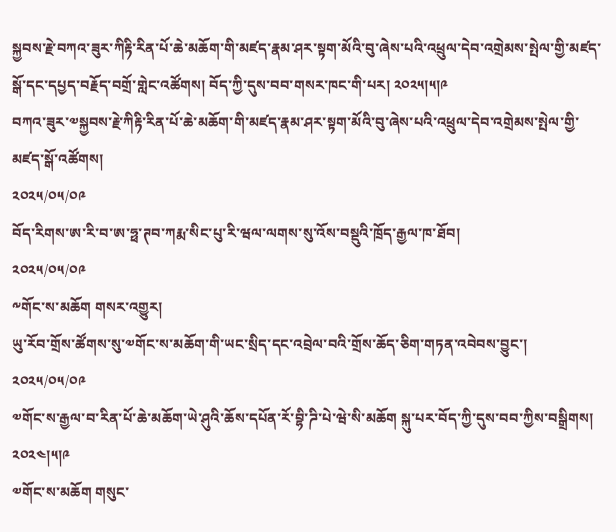སྐྱབས་རྗེ་བཀའ་ཟུར་ཀིརྟི་རིན་པོ་ཆེ་མཆོག་གི་མཛད་རྣམ་ཤར་སྟག་མོའི་བུ་ཞེས་པའི་འཕྲུལ་དེབ་འགྲེམས་སྤེལ་གྱི་མཛད་སྒོ་དང་དཔྱད་བརྗོད་བགྲོ་གླེང་འཚོགས། བོད་ཀྱི་དུས་བབ་གསར་ཁང་གི་པར། ༢༠༢༥།༥།༩
བཀའ་ཟུར་༧སྐྱབས་རྗེ་ཀིརྟི་རིན་པོ་ཆེ་མཆོག་གི་མཛད་རྣམ་ཤར་སྟག་མོའི་བུ་ཞེས་པའི་འཕྲུལ་དེབ་འགྲེམས་སྤེལ་གྱི་མཛད་སྒོ་འཚོགས།
༢༠༢༥/༠༥/༠༩
བོད་རིགས་ཨ་རི་བ་ཨ་ཧྥ་ཊབ་ཀརྨ་སིང་པུ་རི་ཝལ་ལགས་སུ་འོས་བསྡུའི་ཁྲོད་རྒྱལ་ཁ་ཐོབ།
༢༠༢༥/༠༥/༠༩
༸གོང་ས་མཆོག གསར་འགྱུར།
ཡུ་རོབ་གྲོས་ཚོགས་སུ་༧གོང་ས་མཆོག་གི་ཡང་སྲིད་དང་འབྲེལ་བའི་གྲོས་ཆོད་ཅིག་གཏན་འབེབས་བྱུང་།
༢༠༢༥/༠༥/༠༩
༧གོང་ས་རྒྱལ་བ་རིན་པོ་ཆེ་མཆོག་ཡེ་ཤུའི་ཆོས་དཔོན་རོ་བྷི་ཌི་པེ་ཝེ་སི་མཆོག སྐུ་པར་བོད་ཀྱི་དུས་བབ་ཀྱིས་བསྒྲིགས། ༢༠༢༤།༥།༩
༧གོང་ས་མཆོག གསུང་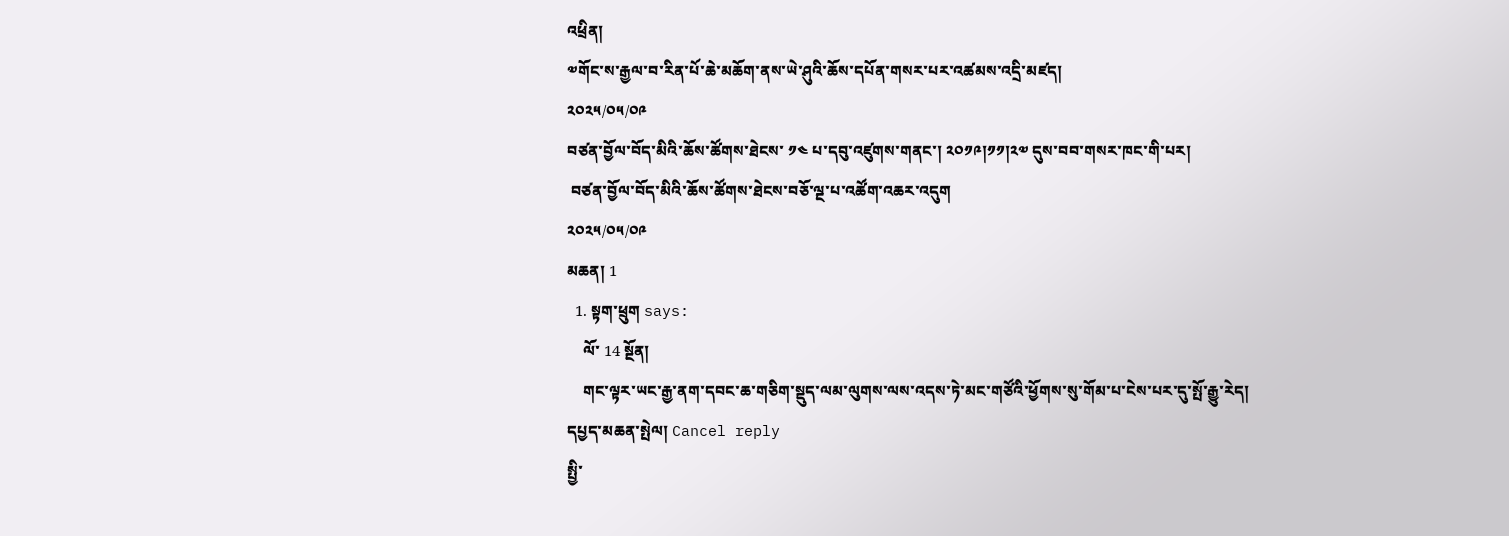འཕྲིན།
༧གོང་ས་རྒྱལ་བ་རིན་པོ་ཆེ་མཆོག་ནས་ཡེ་ཤུའི་ཆོས་དཔོན་གསར་པར་འཚམས་འདྲི་མཛད།
༢༠༢༥/༠༥/༠༩
བཙན་བྱོལ་བོད་མིའི་ཆོས་ཚོགས་ཐེངས་ ༡༤ པ་དབུ་འཛུགས་གནང་། ༢༠༡༩།༡༡།༢༧ དུས་བབ་གསར་ཁང་གི་པར།
 བཙན་བྱོལ་བོད་མིའི་ཆོས་ཚོགས་ཐེངས་བཅོ་ལྔ་པ་འཚོག་འཆར་འདུག
༢༠༢༥/༠༥/༠༩
མཆན། 1
  1. སྟག་ཕྲུག says:
    ལོ་ 14 སྔོན།
    གང་ལྟར་ཡང་རྒྱ་ནག་དབང་ཆ་གཅིག་སྡུད་ལམ་ལུགས་ལས་འདས་ཏེ་མང་གཙོའི་ཕྱོགས་སུ་གོམ་པ་ངེས་པར་དུ་སྤོ་རྒྱུ་རེད།
དཔྱད་མཆན་སྤེལ། Cancel reply
སྤྱི་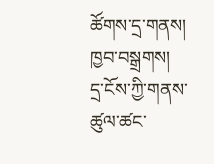ཚོགས་དྲ་གནས།
ཁྱབ་བསྒྲགས།
དྲ་ངོས་ཀྱི་གནས་ཚུལ་ཚང་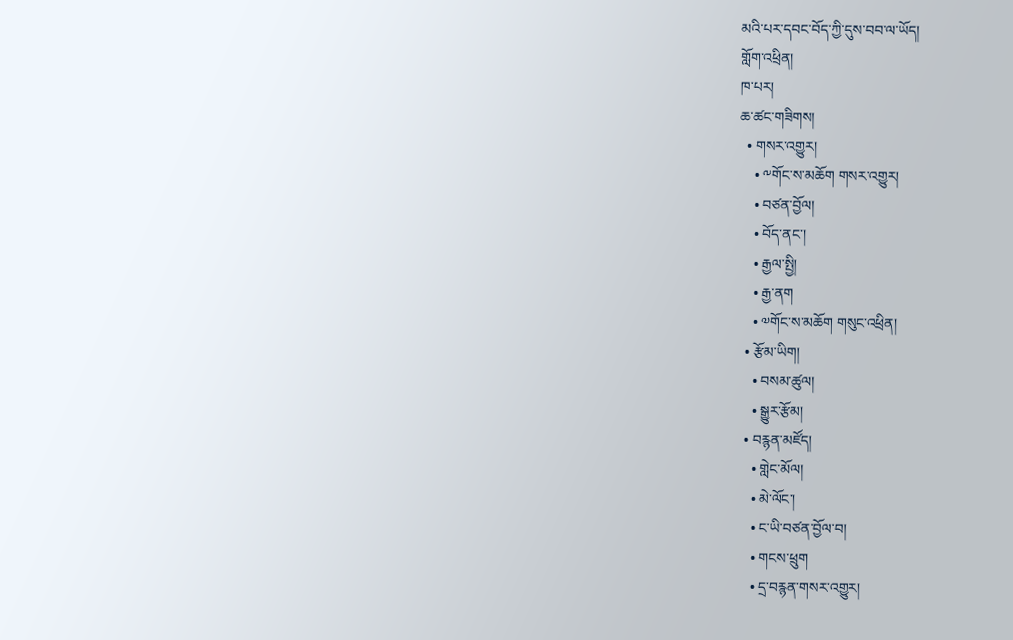མའི་པར་དབང་བོད་ཀྱི་དུས་བབ་ལ་ཡོད།
གློག་འཕྲིན།
ཁ་པར།
ཆ་ཚང་གཟིགས།
  • གསར་འགྱུར།
    • ༸གོང་ས་མཆོག གསར་འགྱུར།
    • བཙན་བྱོལ།
    • བོད་ནང་།
    • རྒྱལ་སྤྱི།
    • རྒྱ་ནག
    • ༧གོང་ས་མཆོག གསུང་འཕྲིན།
  • རྩོམ་ཡིག།
    • བསམ་ཚུལ།
    • སྒྱུར་རྩོམ།
  • བརྙན་མཛོད།
    • གླེང་མོལ།
    • མེ་ལོང་།
    • ང་ཡི་བཙན་བྱོལ་བ།
    • གངས་ཕྲུག
    • དྲ་བརྙན་གསར་འགྱུར།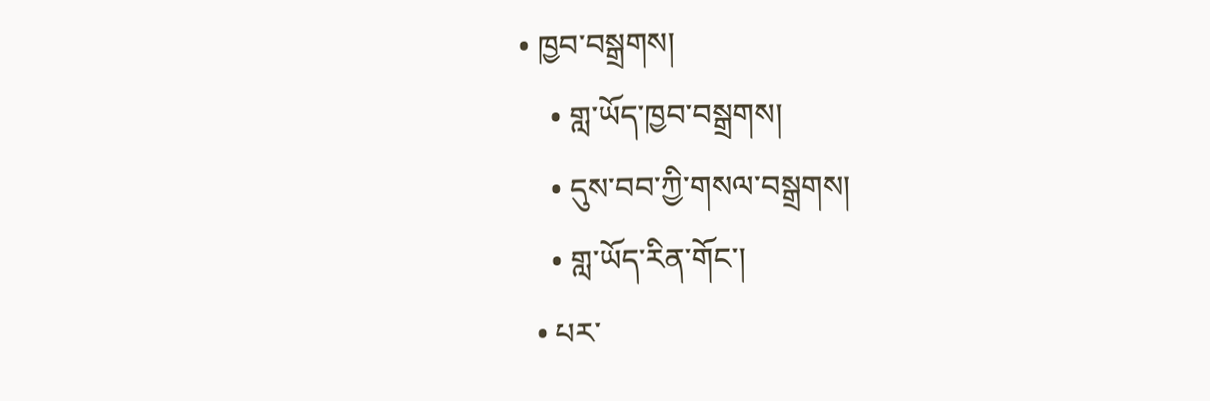• ཁྱབ་བསྒྲགས།
    • གླ་ཡོད་ཁྱབ་བསྒྲགས།
    • དུས་བབ་ཀྱི་གསལ་བསྒྲགས།
    • གླ་ཡོད་རིན་གོང་།
  • པར་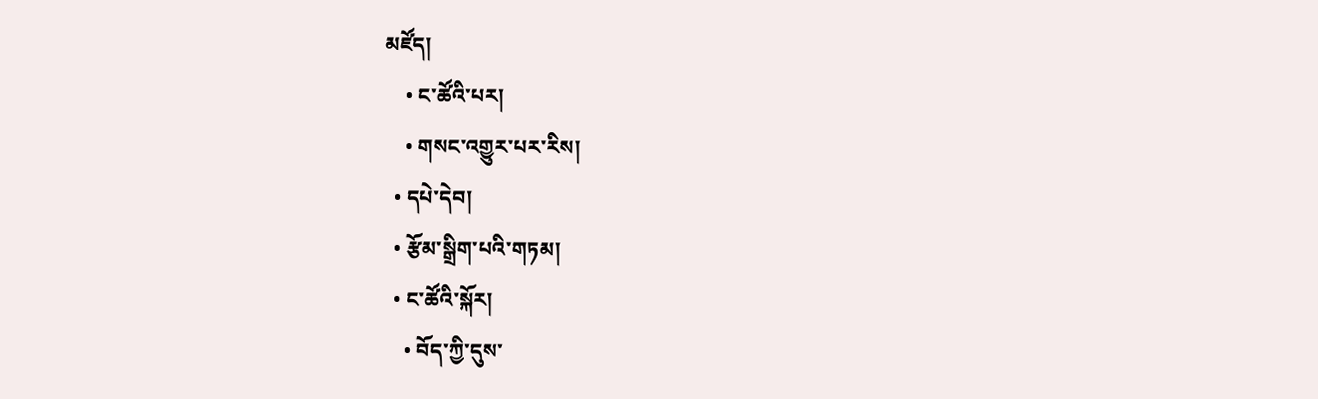མཛོད།
    • ང་ཚོའི་པར།
    • གསང་འགྱུར་པར་རིས།
  • དཔེ་དེབ།
  • རྩོམ་སྒྲིག་པའི་གཏམ།
  • ང་ཚོའི་སྐོར།
    • བོད་ཀྱི་དུས་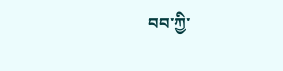བབ་ཀྱི་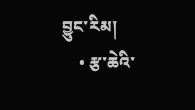བྱུང་རིམ།
    • རྩ་ཆེའི་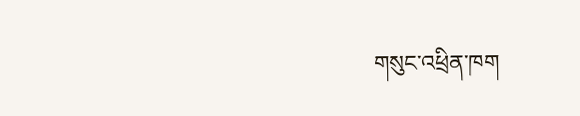གསུང་འཕྲིན་ཁག